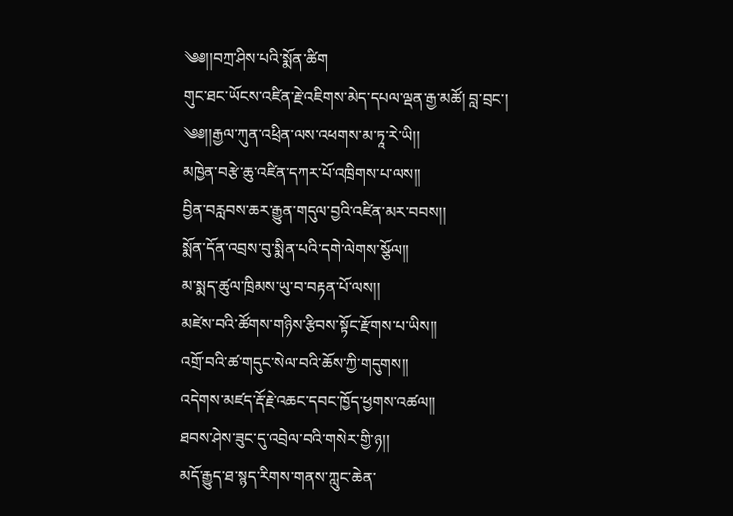༄༅།།བཀྲ་ཤིས་པའི་སྨོན་ཚིག
གུང་ཐང་ཡོངས་འཛིན་རྗེ་འཇིགས་མེད་དཔལ་ལྡན་རྒྱ་མཚོ། བླ་བྲང་།
༄༅།།རྒྱལ་ཀུན་འཕྲིན་ལས་འཕགས་མ་ཏཱ་རེ་ཡི།།
མཁྱེན་བརྩེ་ཆུ་འཛིན་དཀར་པོ་འཁྲིགས་པ་ལས།།
བྱིན་བརླབས་ཆར་རྒྱུན་གདུལ་བྱའི་འཛིན་མར་བབས།།
སྨོན་དོན་འབྲས་བུ་སྨིན་པའི་དགེ་ལེགས་སྩོལ།།
མ་སྨད་ཚུལ་ཁྲིམས་ཡུ་བ་བརྟན་པོ་ལས།།
མཛེས་བའི་ཚོགས་གཉིས་རྩིབས་སྟོང་རྫོགས་པ་ཡིས།།
འགྲོ་བའི་ཚ་གདུང་སེལ་བའི་ཆོས་ཀྱི་གདུགས།།
འདེགས་མཛད་རྡོ་རྗེ་འཆང་དབང་ཁྱོད་ཕྱགས་འཚལ།།
ཐབས་ཤེས་ཟུང་དུ་འབྲེལ་བའི་གསེར་གྱི་ཉ།།
མདོ་རྒྱུད་ཐ་སྙད་རིགས་གནས་ཀླུང་ཆེན་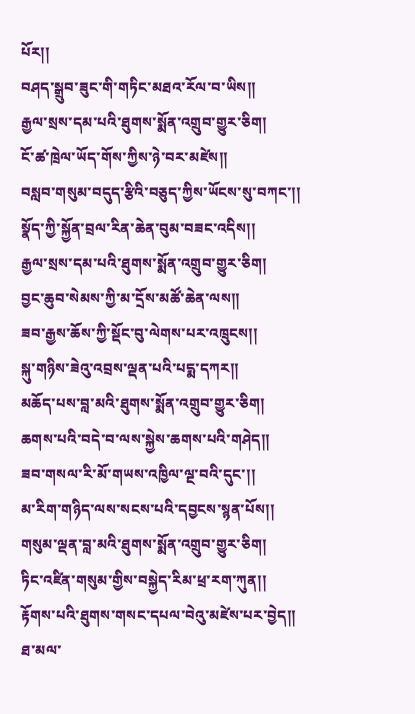པོར།།
བཤད་སྒྲུབ་ཟུང་གི་གཏིང་མཐའ་རོལ་བ་ཡིས།།
རྒྱལ་སྲས་དམ་པའི་ཐུགས་སྨོན་འགྲུབ་གྱུར་ཅིག།
ངོ་ཚ་ཁྲེལ་ཡོད་གོས་ཀྱིས་ཉེ་བར་མཛེས།།
བསླབ་གསུམ་བདུད་རྩིའི་བཅུད་ཀྱིས་ཡོངས་སུ་བཀང་།།
སྣོད་ཀྱི་སྐྱོན་བྲལ་རིན་ཆེན་བུམ་བཟང་འདིས།།
རྒྱལ་སྲས་དམ་པའི་ཐུགས་སྨོན་འགྲུབ་གྱུར་ཅིག།
བྱང་ཆུབ་སེམས་ཀྱི་མ་དྲོས་མཚོ་ཆེན་ལས།།
ཟབ་རྒྱས་ཆོས་ཀྱི་སྡོང་བུ་ལེགས་པར་འཁྲུངས།།
སྐུ་གཉིས་ཟེའུ་འབྲས་ལྡན་པའི་པདྨ་དཀར།།
མཆོད་པས་བླ་མའི་ཐུགས་སྨོན་འགྲུབ་གྱུར་ཅིག།
ཆགས་པའི་བདེ་བ་ལས་སྐྱེས་ཆགས་པའི་གཤེད།།
ཟབ་གསལ་རི་མོ་གཡས་འཁྱིལ་ལྔ་བའི་དུང་།།
མ་རིག་གཉིད་ལས་སངས་པའི་དབྱངས་སྙན་པོས།།
གསུམ་ལྡན་བླ་མའི་ཐུགས་སྨོན་འགྲུབ་གྱུར་ཅིག།
ཏིང་འཛིན་གསུམ་གྱིས་བསྐྱེད་རིམ་ཕྲ་རག་ཀུན།།
རྟོགས་པའི་ཐུགས་གསང་དཔལ་བེའུ་མཛེས་པར་བྱེད།།
ཐ་མལ་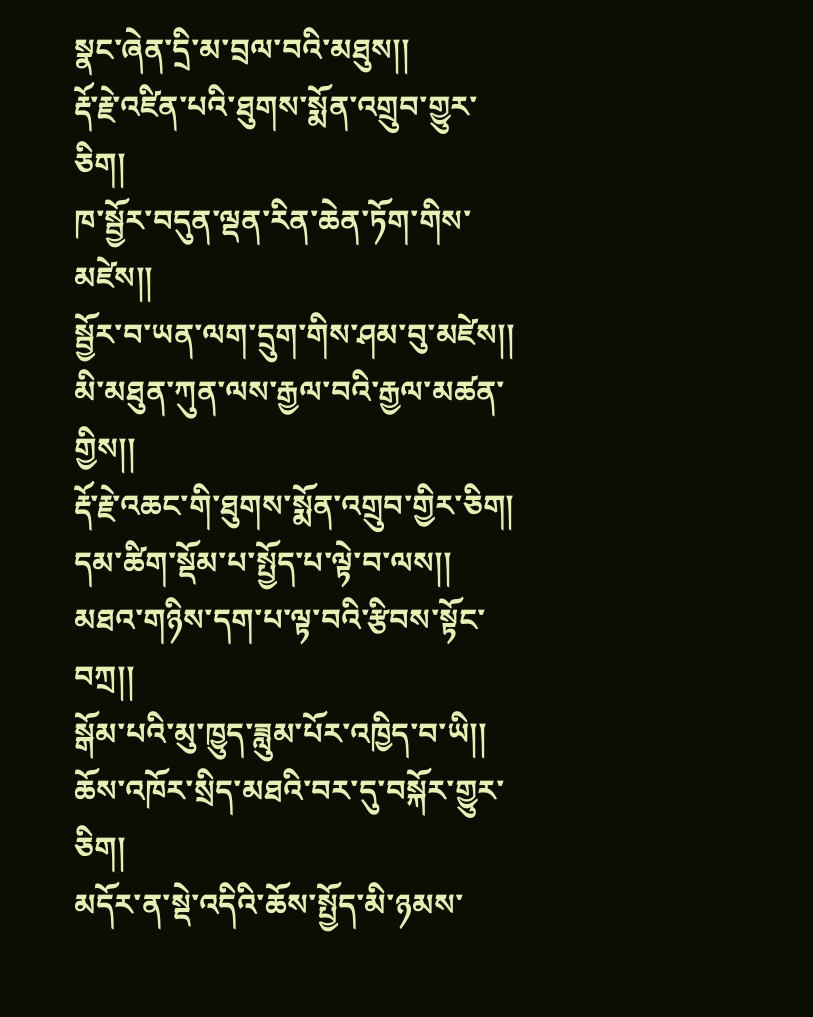སྣང་ཞེན་དྲི་མ་བྲལ་བའི་མཐུས།།
རྡོ་རྗེ་འཛིན་པའི་ཐུགས་སྨོན་འགྲུབ་གྱུར་ཅིག།
ཁ་སྦྱོར་བདུན་ལྡན་རིན་ཆེན་ཏོག་གིས་མཛེས།།
སྦྱོར་བ་ཡན་ལག་དྲུག་གིས་ཤམ་བུ་མཛེས།།
མི་མཐུན་ཀུན་ལས་རྒྱལ་བའི་རྒྱལ་མཚན་གྱིས།།
རྡོ་རྗེ་འཆང་གི་ཐུགས་སྨོན་འགྲུབ་གྱིར་ཅིག།
དམ་ཚིག་སྡོམ་པ་སྤྱོད་པ་ལྟེ་བ་ལས།།
མཐའ་གཉིས་དག་པ་ལྟ་བའི་རྩིབས་སྟོང་བཀྲ།།
སྒོམ་པའི་མུ་ཁྱུད་ཟླུམ་པོར་འཁྱིད་བ་ཡི།།
ཆོས་འཁོར་སྲིད་མཐའི་བར་དུ་བསྐོར་གྱུར་ཅིག།
མདོར་ན་སྡེ་འདིའི་ཆོས་སྤྱོད་མི་ཉམས་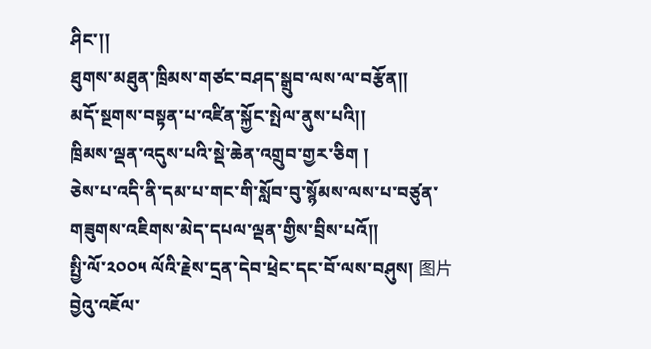ཤིང་།།
ཐུགས་མཐུན་ཁྲིམས་གཙང་བཤད་སྒྲུབ་ལས་ལ་བརྩོན།།
མདོ་སྔགས་བསྟན་པ་འཛིན་སྐྱོང་སྤེལ་ནུས་པའི།།
ཁྲིམས་ལྡན་འདུས་པའི་སྡེ་ཆེན་འགྲུབ་གྱར་ཅིག །
ཅེས་པ་འདི་ནི་དམ་པ་གང་གི་སློབ་བུ་སྙོམས་ལས་པ་བཙུན་གཟུགས་འཇིགས་མེད་དཔལ་ལྡན་གྱིས་བྲིས་པའོ།།
སྤྱི་ལོ་༢༠༠༥ ལོའི་རྗེས་དྲན་དེབ་ཕྲེང་དང་བོ་ལས་བཤུས། 图片
བྱེའུ་འཇོལ་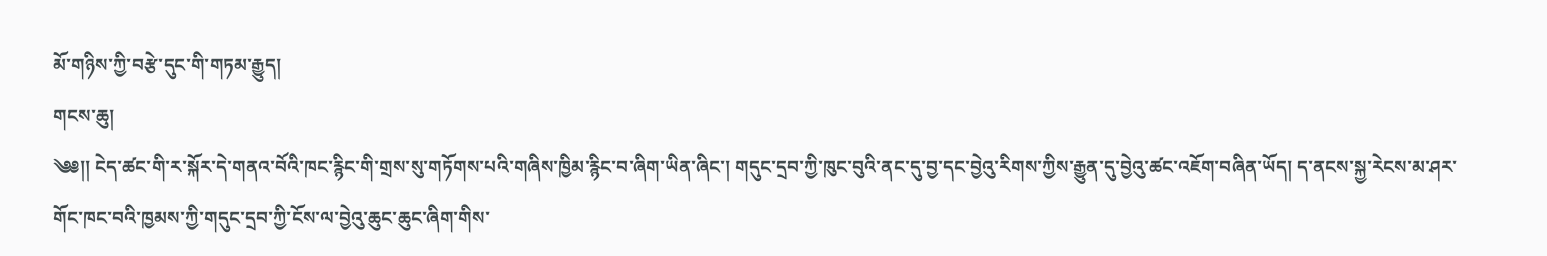མོ་གཉིས་ཀྱི་བརྩེ་དུང་གི་གཏམ་རྒྱུད།
གངས་ཆུ།
༄༅།། ངེད་ཚང་གི་ར་སྐོར་དེ་གནའ་བོའི་ཁང་རྙིང་གི་གྲས་སུ་གཏོགས་པའི་གཞིས་ཁྱིམ་རྙིང་བ་ཞིག་ཡིན་ཞིང་། གདུང་དྲབ་ཀྱི་ཁུང་བུའི་ནང་དུ་བྱ་དང་བྱེའུ་རིགས་ཀྱིས་རྒྱུན་དུ་བྱེའུ་ཚང་འཇོག་བཞིན་ཡོད། ད་ནངས་སྐྱ་རེངས་མ་ཤར་གོང་ཁང་བའི་ཁྱམས་ཀྱི་གདུང་དྲབ་ཀྱི་ངོས་ལ་བྱེའུ་ཆུང་ཆུང་ཞིག་གིས་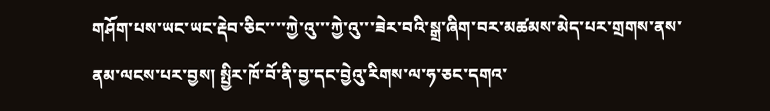གཤོག་པས་ཡང་ཡང་རྡེབ་ཅིང་་་་ཀྱེ་འུ་་་ཀྱེ་འུ་་་ཟེར་བའི་སྒྲ་ཞིག་བར་མཚམས་མེད་པར་གྲགས་ནས་ནམ་ལངས་པར་བྱས། སྤྱིར་ཁོ་བོ་ནི་བྱ་དང་བྱེའུ་རིགས་ལ་ཧ་ཅང་དགའ་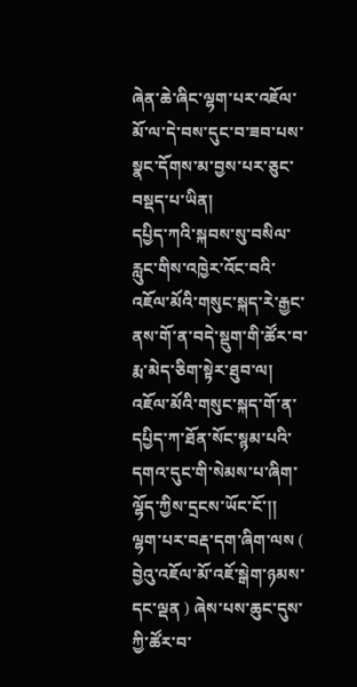ཞེན་ཆེ་ཞིང་ལྷག་པར་འཇོལ་མོ་ལ་དེ་བས་དུང་བ་ཟབ་པས་སྣང་དོགས་མ་བྱས་པར་ཅུང་བསྡད་པ་ཡིན།
དཔྱིད་ཀའི་སྐབས་སུ་བསིལ་རླུང་གིས་འཁྱེར་འོང་བའི་འཇོལ་མོའི་གསུང་སྐད་རེ་རྒྱང་ནས་གོ་ན་བདེ་སྡུག་གི་ཚོར་བ་རྨ་མེད་ཅིག་སྟེར་ཐུབ་ལ། འཇོལ་མོའི་གསུང་སྐད་གོ་ན་དཔྱིད་ཀ་ཐོན་སོང་སྙམ་པའི་དགའ་དུང་གི་སེམས་པ་ཞིག་ལྷོད་ཀྱིས་དྲངས་ཡོང་ངོ་།། ལྷག་པར་བརྡ་དག་ཞིག་ལས ( བྱེའུ་འཇོལ་མོ་འཇོ་སྒེག་ཉམས་དང་ལྡན ) ཞེས་པས་ཆུང་དུས་ཀྱི་ཚོར་བ་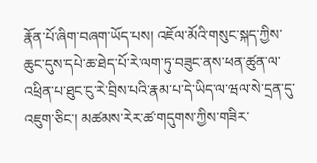རྣོན་པོ་ཞིག་བཞག་ཡོད་པས། འཇོལ་མོའི་གསུང་སྐད་ཀྱིས་ཆུང་དུས་དཔེ་ཆ་ཐེད་པོ་རེ་ལག་ཏུ་བཟུང་ནས་ཕན་ཚུན་ལ་འཕྲིན་པ་ཐུང་ངུ་རེ་བྲིས་པའི་རྣམ་པ་དེ་ཡིད་ལ་ཝལ་སེ་དྲན་དུ་འཇུག་ཅིང་། མཚམས་རེར་ཚ་གདུགས་ཀྱིས་གཟིར་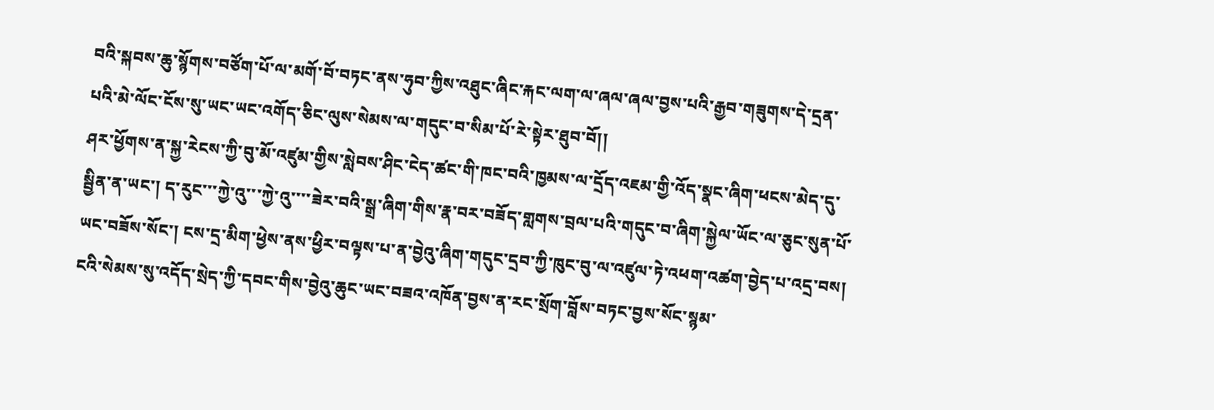བའི་སྐབས་ཆུ་སྙོགས་བཙོག་པོ་ལ་མགོ་བོ་བཏང་ནས་ཧུབ་ཀྱིས་འཐུང་ཞིང་རྐང་ལག་ལ་ཞལ་ཞལ་བྱས་པའི་རྒྱབ་གཟུགས་དེ་དྲན་པའི་མེ་ལོང་ངོས་སུ་ཡང་ཡང་འགོད་ཅིང་ལུས་སེམས་ལ་གདུང་བ་སིམ་པོ་རེ་སྟེར་ཐུབ་བོ།།
ཤར་ཕྱོགས་ན་སྐྱ་རེངས་ཀྱི་བུ་མོ་འཛུམ་གྱིས་སླེབས་ཤིང་ངེད་ཚང་གི་ཁང་བའི་ཁྱམས་ལ་དྲོད་འཇམ་གྱི་འོད་སྣང་ཞིག་ཕངས་མེད་དུ་སྦྱིན་ན་ཡང་། ད་རུང་་་ཀྱེ་འུ་་་ཀྱེ་འུ་་་་ཟེར་བའི་སྒྲ་ཞིག་གིས་རྣ་བར་བཟོད་གླགས་བྲལ་པའི་གདུང་བ་ཞིག་སྐྱེལ་ཡོང་ལ་ཅུང་སུན་པོ་ཡང་བཟོས་སོང་། ངས་དྲ་མིག་ཕྱེས་ནས་ཕྱིར་བལྟས་པ་ན་བྱེའུ་ཞིག་གདུང་དྲབ་ཀྱི་ཁུང་བུ་ལ་འཛུལ་ཏེ་འཕག་འཚག་བྱེད་པ་འདྲ་བས། ངའི་སེམས་སུ་འདོད་སྲེད་ཀྱི་དབང་གིས་བྱེའུ་ཆུང་ཡང་བཟའ་འཁོན་བྱས་ན་རང་སྲོག་བློས་བཏང་བྱས་སོང་སྙམ་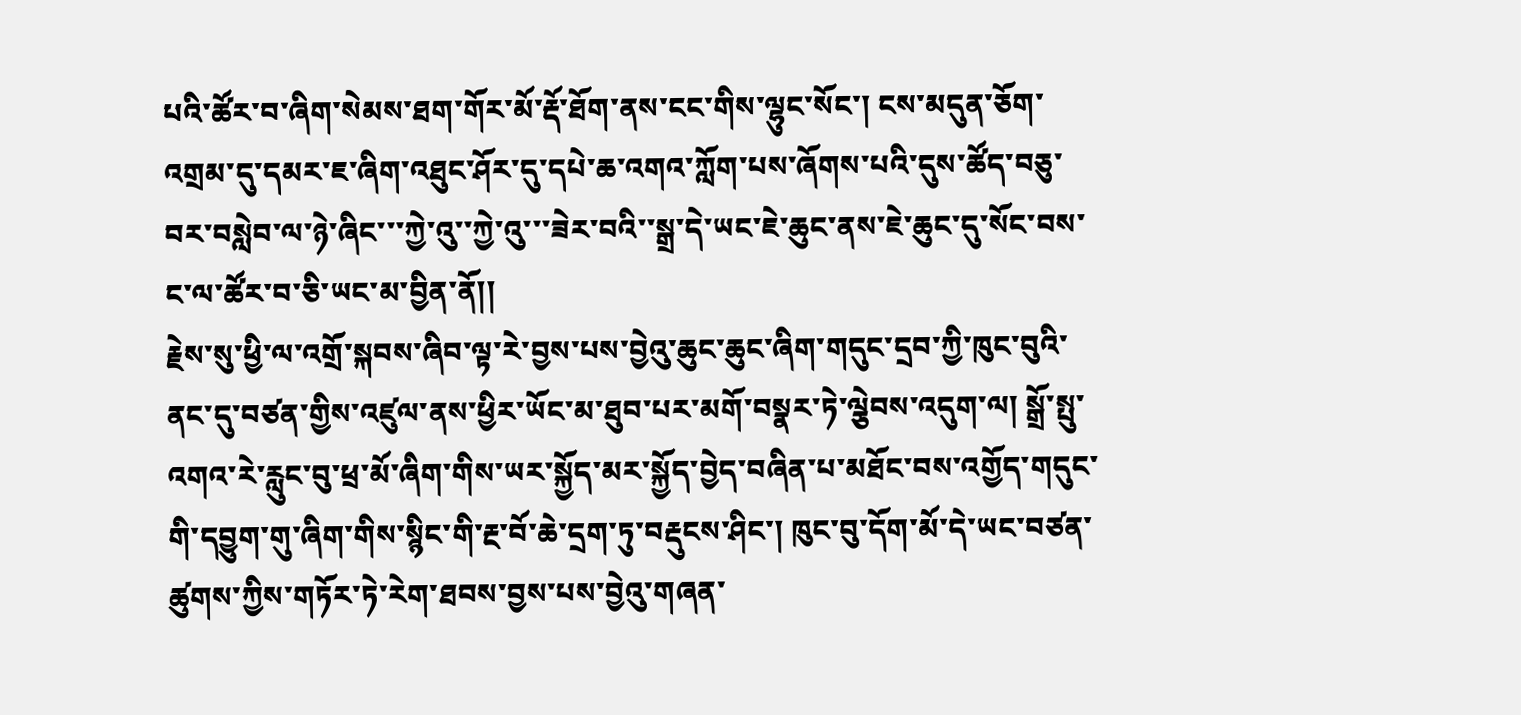པའི་ཚོར་བ་ཞིག་སེམས་ཐག་གོར་མོ་རྡོ་ཐོག་ནས་ངང་གིས་ལྷུང་སོང་། ངས་མདུན་ཅོག་འགྲམ་དུ་དམར་ཇ་ཞིག་འཐུང་ཤོར་དུ་དཔེ་ཆ་འགའ་ཀློག་པས་ཞོགས་པའི་དུས་ཚོད་བཅུ་བར་བསླེབ་ལ་ཉེ་ཞིང་་་ཀྱེ་འུ་་ཀྱེ་འུ་་་ཟེར་བའི་་སྒྲ་དེ་ཡང་ཇེ་ཆུང་ནས་ཇེ་ཆུང་དུ་སོང་བས་ང་ལ་ཚོར་བ་ཅི་ཡང་མ་བྱིན་ནོ།།
རྗེས་སུ་ཕྱི་ལ་འགྲོ་སྐབས་ཞིབ་ལྟ་རེ་བྱས་པས་བྱེའུ་ཆུང་ཆུང་ཞིག་གདུང་དྲབ་ཀྱི་ཁུང་བུའི་ནང་དུ་བཙན་གྱིས་འཛུལ་ནས་ཕྱིར་ཡོང་མ་ཐུབ་པར་མགོ་བསྣར་ཏེ་ལྕེབས་འདུག་ལ། སྒྲོ་སྤུ་འགའ་རེ་རླུང་བུ་ཕྲ་མོ་ཞིག་གིས་ཡར་སྐྱོད་མར་སྐྱོད་བྱེད་བཞིན་པ་མཐོང་བས་འགྱོད་གདུང་གི་དབྱུག་གུ་ཞིག་གིས་སྙིང་གི་རྔ་བོ་ཆེ་དྲག་ཏུ་བརྡུངས་ཤིང་། ཁུང་བུ་དོག་མོ་དེ་ཡང་བཙན་ཚུགས་ཀྱིས་གཏོར་ཏེ་རེག་ཐབས་བྱས་པས་བྱེའུ་གཞན་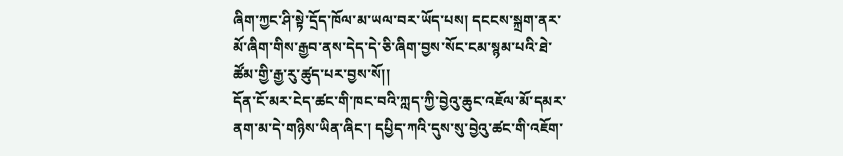ཞིག་ཀྱང་ཤི་སྟེ་དྲོད་ཁོལ་མ་ཡལ་བར་ཡོད་པས། དངངས་སྐྲག་ནར་མོ་ཞིག་གིས་རྒྱབ་ནས་དེད་དེ་ཅི་ཞིག་བྱས་སོང་ངམ་སྙམ་པའི་ཐེ་ཚོམ་གྱི་རྒྱ་རུ་ཚུད་པར་བྱས་སོ།།
དོན་ངོ་མར་ངེད་ཚང་གི་ཁང་བའི་ཀླད་ཀྱི་བྱེའུ་ཆུང་འཇོལ་མོ་དམར་ནག་མ་དེ་གཉིས་ཡིན་ཞིང་། དཔྱིད་ཀའི་དུས་སུ་བྱེའུ་ཚང་གི་འཇོག་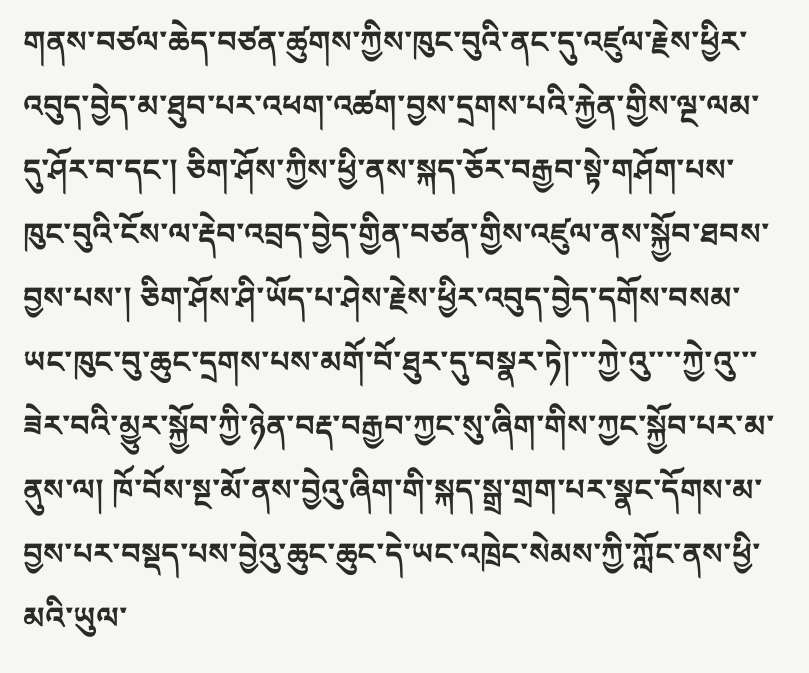གནས་བཙལ་ཆེད་བཙན་ཚུགས་ཀྱིས་ཁུང་བུའི་ནང་དུ་འཛུལ་རྗེས་ཕྱིར་འབུད་བྱེད་མ་ཐུབ་པར་འཕག་འཚག་བྱས་དྲགས་པའི་རྐྱེན་གྱིས་ལྔ་ལམ་དུ་ཤོར་བ་དང་། ཅིག་ཤོས་ཀྱིས་ཕྱི་ནས་སྐད་ཅོར་བརྒྱབ་སྟེ་གཤོག་པས་ཁུང་བུའི་ངོས་ལ་རྡེབ་འབྲད་བྱེད་གྱིན་བཙན་གྱིས་འཛུལ་ནས་སྐྱོབ་ཐབས་བྱས་པས་། ཅིག་ཤོས་ཤི་ཡོད་པ་ཤེས་རྗེས་ཕྱིར་འབུད་བྱེད་དགོས་བསམ་ཡང་ཁུང་བུ་ཆུང་དྲགས་པས་མགོ་བོ་ཐུར་དུ་བསྣར་ཏེ།་་་ཀྱེ་འུ་་་་ཀྱེ་འུ་་་ཟེར་བའི་མྱུར་སྐྱོབ་ཀྱི་ཉེན་བརྡ་བརྒྱབ་ཀྱང་སུ་ཞིག་གིས་ཀྱང་སྐྱོབ་པར་མ་ནུས་ལ། ཁོ་བོས་སྔ་མོ་ནས་བྱེའུ་ཞིག་གི་སྐད་སྒྲ་གྲག་པར་སྣང་དོགས་མ་བྱས་པར་བསྡད་པས་བྱེའུ་ཆུང་ཆུང་དེ་ཡང་འཁྲེང་སེམས་ཀྱི་ཀློང་ནས་ཕྱི་མའི་ཡུལ་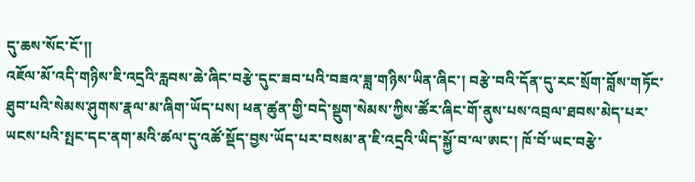དུ་ཆས་སོང་ངོ་།།
འཇོལ་མོ་འདི་གཉིས་ཇི་འདྲའི་རླབས་ཆེ་ཞིང་བརྩེ་དུང་ཟབ་པའི་བཟའ་ཟླ་གཉིས་ཡིན་ཞིང་། བརྩེ་བའི་དོན་དུ་རང་སྲོག་བློས་གཏོང་ཐུབ་པའི་སེམས་ཤུགས་རྣལ་མ་ཞིག་ཡོད་པས། ཕན་ཚུན་གྱི་བདེ་སྡུག་སེམས་ཀྱིས་ཚོར་ཞིང་གོ་ནུས་པས་འབྲལ་ཐབས་མེད་པར་ཡངས་པའི་སྤང་དང་ནག་མའི་ཚལ་དུ་འཚོ་སྡོད་བྱས་ཡོད་པར་བསམ་ན་ཇི་འདྲའི་ཡིད་སྐྱོ་བ་ལ་ཨང་། ཁོ་བོ་ཡང་བརྩེ་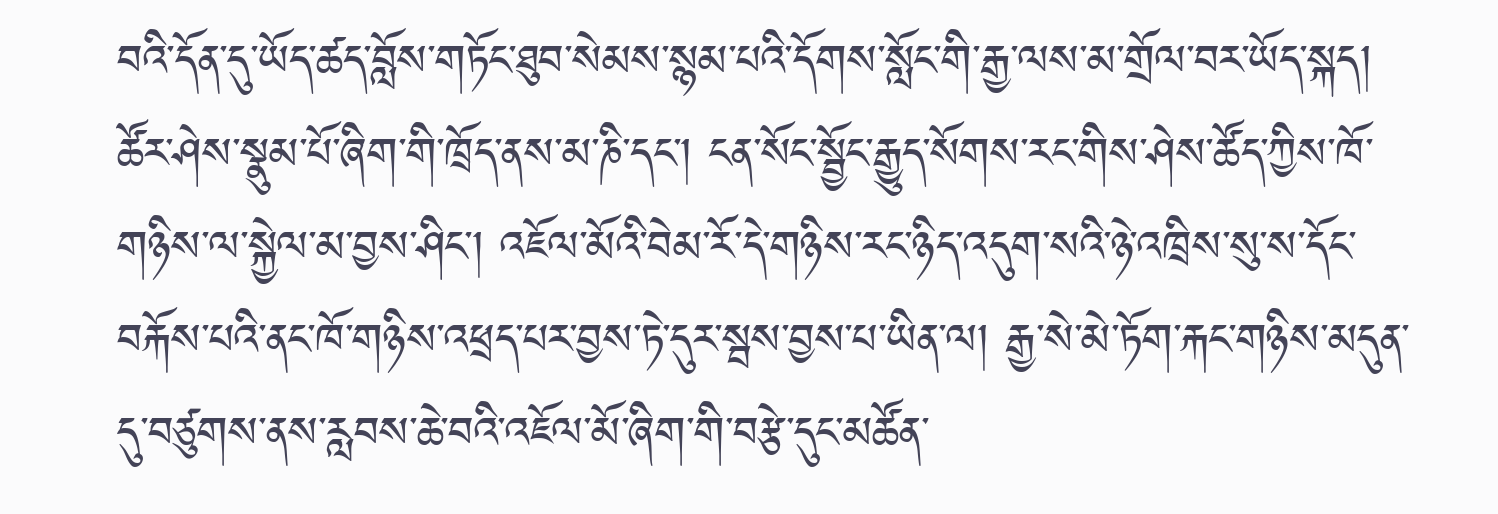བའི་དོན་དུ་ཡོད་ཚད་བློས་གཏོང་ཐུབ་སེམས་སྙམ་པའི་དོགས་སློང་གི་རྒྱ་ལས་མ་གྲོལ་བར་ཡོད་སྐད། ཚོར་ཤེས་སྣུམ་པོ་ཞིག་གི་ཁྲོད་ནས་མ་ཎི་དང་། ངན་སོང་སྦྱོང་རྒྱུད་སོགས་རང་གིས་ཤེས་ཚོད་ཀྱིས་ཁོ་གཉིས་ལ་སྐྱེལ་མ་བྱས་ཤིང་། འཇོལ་མོའི་བེམ་རོ་དེ་གཉིས་རང་ཉིད་འདུག་སའི་ཉེ་འཁྲིས་སུ་ས་དོང་བརྐོས་པའི་ནང་ཁོ་གཉིས་འཕྲད་པར་བྱས་ཏེ་དུར་སྦས་བྱས་པ་ཡིན་ལ། རྒྱ་སེ་མེ་ཏོག་རྐང་གཉིས་མདུན་དུ་བཙུགས་ནས་རླབས་ཆེ་བའི་འཇོལ་མོ་ཞིག་གི་བརྩེ་དུང་མཚོན་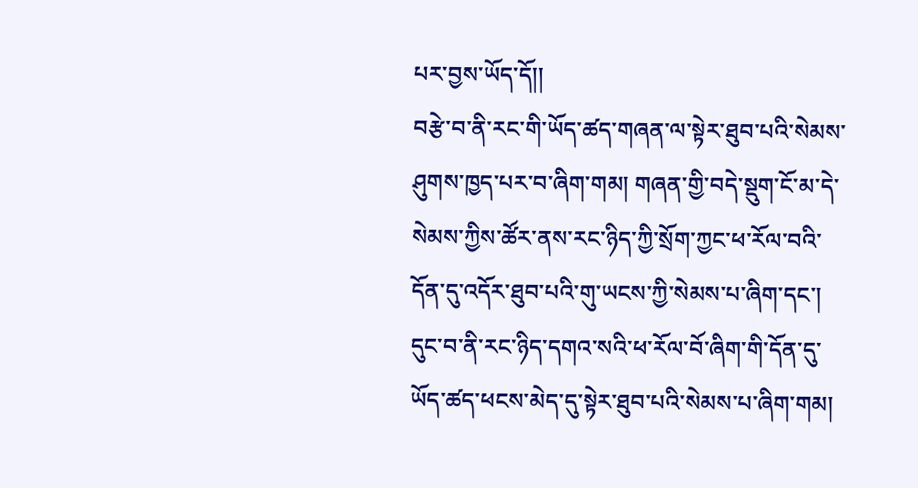པར་བྱས་ཡོད་དོ།།
བརྩེ་བ་ནི་རང་གི་ཡོད་ཚད་གཞན་ལ་སྟེར་ཐུབ་པའི་སེམས་ཤུགས་ཁྱད་པར་བ་ཞིག་གམ། གཞན་གྱི་བདེ་སྡུག་ངོ་མ་དེ་སེམས་ཀྱིས་ཚོར་ནས་རང་ཉིད་ཀྱི་སྲོག་ཀྱང་ཕ་རོལ་བའི་དོན་དུ་འདོར་ཐུབ་པའི་གུ་ཡངས་ཀྱི་སེམས་པ་ཞིག་དང་། དུང་བ་ནི་རང་ཉིད་དགའ་སའི་ཕ་རོལ་བོ་ཞིག་གི་དོན་དུ་ཡོད་ཚད་ཕངས་མེད་དུ་སྟེར་ཐུབ་པའི་སེམས་པ་ཞིག་གམ།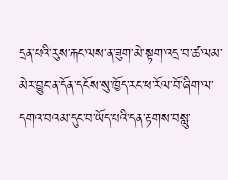དྲན་པའི་རུས་རྐང་ལས་ན་ཟུག་མེ་སྟག་འདྲ་བ་ཚ་ལམ་མེར་བྱུང་ན་དོན་དངོས་སུ་ཁྱོད་རང་ཕ་རོལ་བོ་ཞིག་ལ་དགའ་བའམ་དུང་བ་ཡོད་པའི་དན་རྟགས་བསླུ་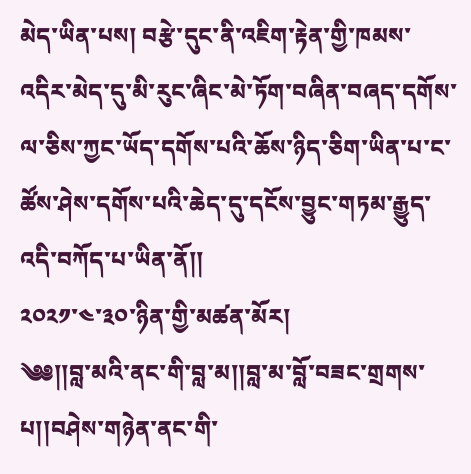མེད་ཡིན་པས། བརྩེ་དུང་ནི་འཇིག་རྟེན་གྱི་ཁམས་འདིར་མེད་དུ་མི་རུང་ཞིང་མེ་ཏོག་བཞིན་བཞད་དགོས་ལ་ཅིས་ཀྱང་ཡོད་དགོས་པའི་ཆོས་ཉིད་ཅིག་ཡིན་པ་ང་ཚོས་ཤེས་དགོས་པའི་ཆེད་དུ་དངོས་བྱུང་གཏམ་རྒྱུད་འདི་བཀོད་པ་ཡིན་ནོ།།
༢༠༢༡་༤་༣༠་ཉིན་གྱི་མཚན་མོར།
༄༅།།བླ་མའི་ནང་གི་བླ་མ།།བླ་མ་བློ་བཟང་གྲགས་པ།།བཤེས་གཉེན་ནང་གི་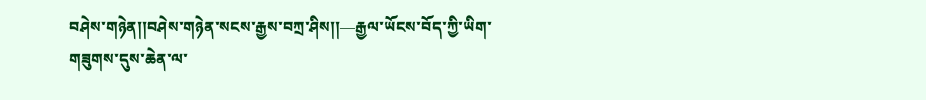བཤེས་གཉེན།།བཤེས་གཉེན་སངས་རྒྱས་བཀྲ་ཤིས།།—རྒྱལ་ཡོངས་བོད་ཀྱི་ཡིག་གཟུགས་དུས་ཆེན་ལ་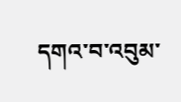དགའ་བ་འབུམ་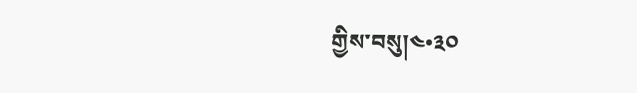གྱིས་བསུ།༤•༣༠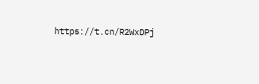https://t.cn/R2WxDPj